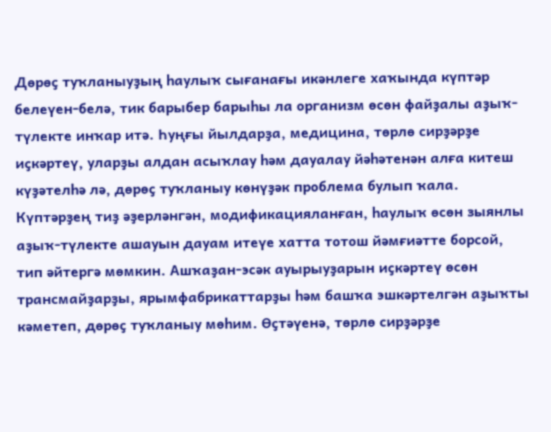Дөрөҫ туҡланыуҙың һаулыҡ сығанағы икәнлеге хаҡында күптәр белеүен-белә, тик барыбер барыһы ла организм өсөн файҙалы аҙыҡ-түлекте инҡар итә. Һуңғы йылдарҙа, медицина, төрлө сирҙәрҙе иҫкәртеү, уларҙы алдан асыҡлау һәм дауалау йәһәтенән алға китеш күҙәтелһә лә, дөрөҫ туҡланыу көнүҙәк проблема булып ҡала. Күптәрҙең тиҙ әҙерләнгән, модификацияланған, һаулыҡ өсөн зыянлы аҙыҡ-түлекте ашауын дауам итеүе хатта тотош йәмғиәтте борсой, тип әйтергә мөмкин. Ашҡаҙан-эсәк ауырыуҙарын иҫкәртеү өсөн трансмайҙарҙы, ярымфабрикаттарҙы һәм башҡа эшкәртелгән аҙыҡты кәметеп, дөрөҫ туҡланыу мөһим. Өҫтәүенә, төрлө сирҙәрҙе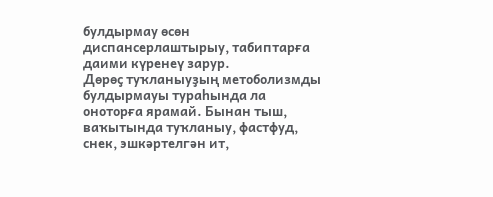булдырмау өсөн диспансерлаштырыу, табиптарға даими күренеү зарур.
Дөрөҫ туҡланыуҙың метоболизмды булдырмауы тураһында ла оноторға ярамай. Бынан тыш, ваҡытында туҡланыу, фастфуд, снек, эшкәртелгән ит,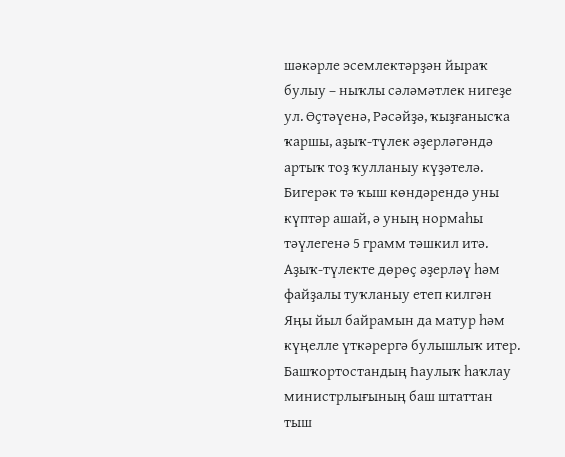шәкәрле эсемлектәрҙән йыраҡ булыу – ныҡлы сәләмәтлек нигеҙе ул. Өҫтәүенә, Рәсәйҙә, ҡыҙғанысҡа ҡаршы, аҙыҡ-түлек әҙерләгәндә артыҡ тоҙ ҡулланыу күҙәтелә. Бигерәк тә ҡыш көндәрендә уны күптәр ашай, ә уның нормаһы тәүлегенә 5 грамм тәшкил итә.
Аҙыҡ-түлекте дөрөҫ әҙерләү һәм файҙалы туҡланыу етеп килгән Яңы йыл байрамын да матур һәм күңелле үткәрергә булышлыҡ итер. Башҡортостандың Һаулыҡ һаҡлау министрлығының баш штаттан тыш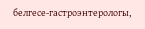белгесе-гастроэнтерологы,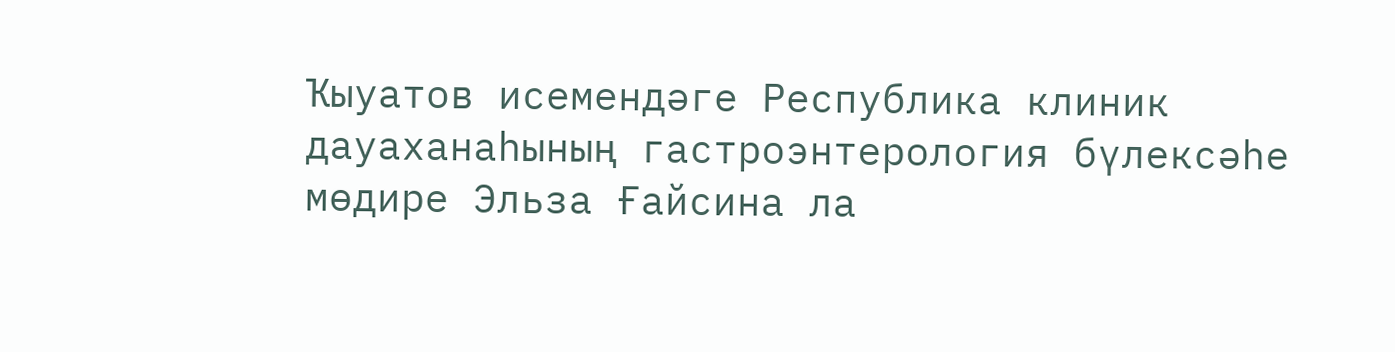Ҡыуатов исемендәге Республика клиник дауаханаһының гастроэнтерология бүлексәһе мөдире Эльза Ғайсина ла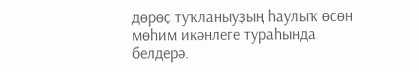дөрөҫ туҡланыуҙың һаулыҡ өсөн мөһим икәнлеге тураһында белдерә.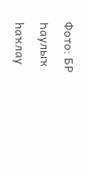Фото: БР Һаулыҡ һаҡлау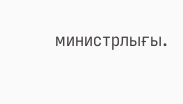министрлығы.